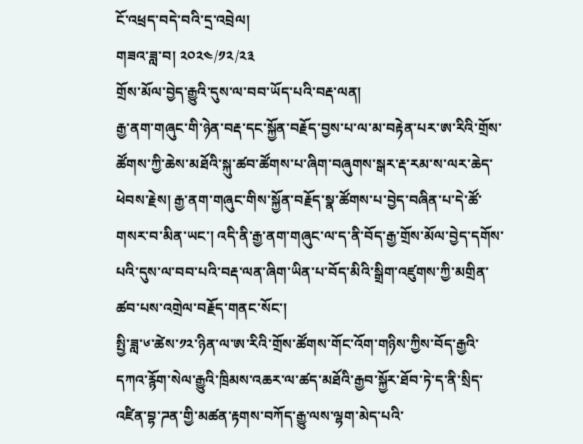ངོ་འཕྲད་བདེ་བའི་དྲ་འབྲེལ།
གཟའ་ཟླ་བ། ༢༠༢༤/༡༢/༢༣
གྲོས་མོལ་བྱེད་རྒྱུའི་དུས་ལ་བབ་ཡོད་པའི་བརྡ་ལན།
རྒྱ་ནག་གཞུང་གི་ཉེན་བརྡ་དང་སྐྱོན་བརྗོད་བྱས་པ་ལ་མ་བརྟེན་པར་ཨ་རིའི་གྲོས་ཚོགས་ཀྱི་ཆེས་མཐོའི་སྐུ་ཚབ་ཚོགས་པ་ཞིག་བཞུགས་སྒར་རྡ་རམ་ས་ལར་ཆེད་ཕེབས་རྗེས། རྒྱ་ནག་གཞུང་གིས་སྐྱོན་བརྗོད་སྣ་ཚོགས་པ་བྱེད་བཞིན་པ་དེ་ཚོ་གསར་བ་མིན་ཡང་། འདི་ནི་རྒྱ་ནག་གཞུང་ལ་ད་ནི་བོད་རྒྱ་གྲོས་མོལ་བྱེད་དགོས་པའི་དུས་ལ་བབ་པའི་བརྡ་ལན་ཞིག་ཡིན་པ་བོད་མིའི་སྒྲིག་འཛུགས་ཀྱི་མགྲིན་ཚབ་པས་འགྲེལ་བརྗོད་གནང་སོང་།
སྤྱི་ཟླ་༦་ཚེས་༡༢་ཉིན་ལ་ཨ་རིའི་གྲོས་ཚོགས་གོང་འོག་གཉིས་ཀྱིས་བོད་རྒྱའི་དཀའ་རྙོག་སེལ་རྒྱུའི་ཁྲིམས་འཆར་ལ་ཚད་མཐོའི་རྒྱབ་སྐྱོར་ཐོབ་ཏེ་ད་ནི་སྲིད་འཛིན་བྷ་ཌན་གྱི་མཚན་རྟགས་བཀོད་རྒྱུ་ལས་ལྷག་མེད་པའི་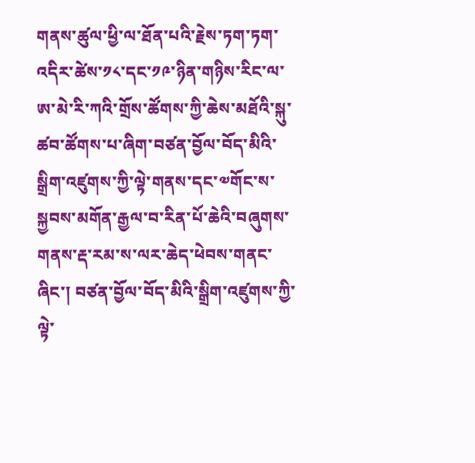གནས་ཚུལ་ཕྱི་ལ་ཐོན་པའི་རྗེས་ཏག་ཏག་འདིར་ཚེས་༡༨་དང་༡༩་ཉིན་གཉིས་རིང་ལ་ཨ་མེ་རི་ཀའི་གྲོས་ཚོགས་ཀྱི་ཆེས་མཐོའི་སྐུ་ཚབ་ཚོགས་པ་ཞིག་བཙན་བྱོལ་བོད་མིའི་སྒྲིག་འཛུགས་ཀྱི་ལྟེ་གནས་དང་༧གོང་ས་སྐྱབས་མགོན་རྒྱལ་བ་རིན་པོ་ཆེའི་བཞུགས་གནས་རྡ་རམ་ས་ལར་ཆེད་ཕེབས་གནང་ཞིང་། བཙན་བྱོལ་བོད་མིའི་སྒྲིག་འཛུགས་ཀྱི་ལྟེ་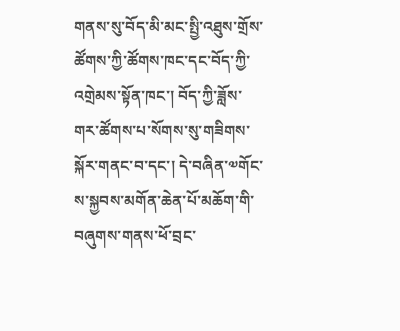གནས་སུ་བོད་མི་མང་སྤྱི་འཐུས་གྲོས་ཚོགས་ཀྱི་ཚོགས་ཁང་དང་བོད་ཀྱི་འགྲེམས་སྟོན་ཁང་། བོད་ཀྱི་ཟློས་གར་ཚོགས་པ་སོགས་སུ་གཟིགས་སྐོར་གནང་བ་དང་། དེ་བཞིན་༧གོང་ས་སྐྱབས་མགོན་ཆེན་པོ་མཆོག་གི་བཞུགས་གནས་ཕོ་བྲང་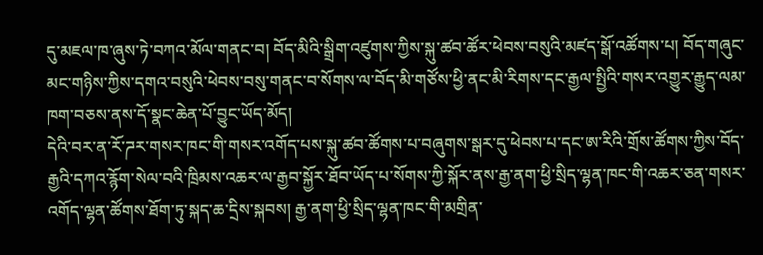དུ་མཇལ་ཁ་ཞུས་ཏེ་བཀའ་མོལ་གནང་བ། བོད་མིའི་སྒྲིག་འཛུགས་ཀྱིས་སྐུ་ཚབ་ཚོར་ཕེབས་བསུའི་མཛད་སྒོ་འཚོགས་པ། བོད་གཞུང་མང་གཉིས་ཀྱིས་དགའ་བསུའི་ཕེབས་བསུ་གནང་བ་སོགས་ལ་བོད་མི་གཙོས་ཕྱི་ནང་མི་རིགས་དང་རྒྱལ་སྤྱིའི་གསར་འགྱུར་རྒྱུད་ལམ་ཁག་བཅས་ནས་དོ་སྣང་ཆེན་པོ་བྱུང་ཡོད་མོད།
དེའི་བར་ན་རོ་ཌར་གསར་ཁང་གི་གསར་འགོད་པས་སྐུ་ཚབ་ཚོགས་པ་བཞུགས་སྒར་དུ་ཕེབས་པ་དང་ཨ་རིའི་གྲོས་ཚོགས་ཀྱིས་བོད་རྒྱའི་དཀའ་རྙོག་སེལ་བའི་ཁྲིམས་འཆར་ལ་རྒྱབ་སྐྱོར་ཐོབ་ཡོད་པ་སོགས་ཀྱི་སྐོར་ནས་རྒྱ་ནག་ཕྱི་སྲིད་ལྷན་ཁང་གི་འཆར་ཅན་གསར་འགོད་ལྷན་ཚོགས་ཐོག་ཏུ་སྐད་ཆ་དྲིས་སྐབས། རྒྱ་ནག་ཕྱི་སྲིད་ལྷན་ཁང་གི་མགྲིན་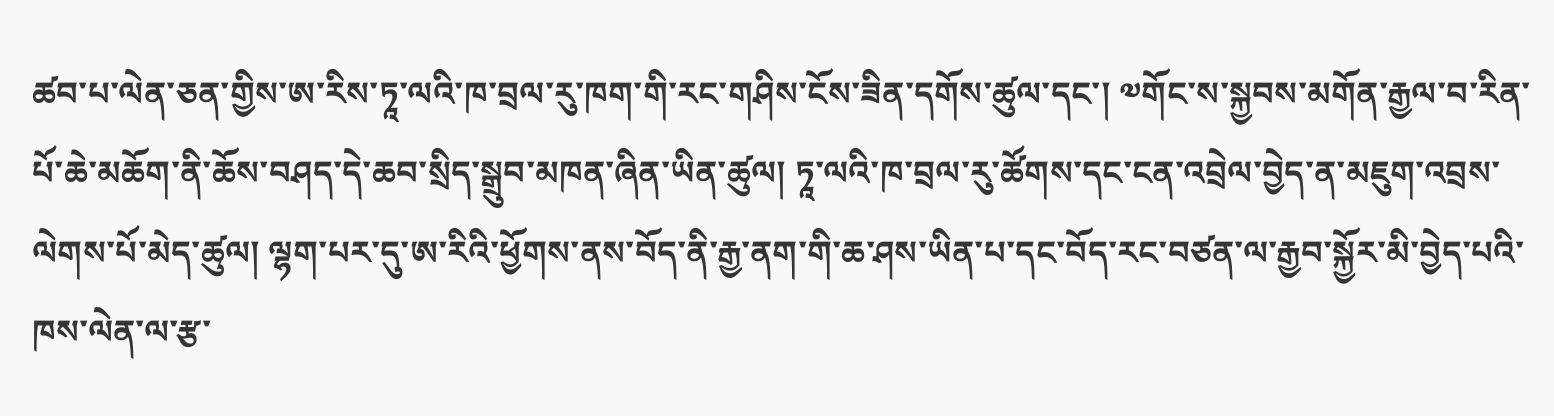ཚབ་པ་ལེན་ཅན་གྱིས་ཨ་རིས་ཏཱ་ལའི་ཁ་བྲལ་རུ་ཁག་གི་རང་གཤིས་ངོས་ཟིན་དགོས་ཚུལ་དང་། ༧གོང་ས་སྐྱབས་མགོན་རྒྱལ་བ་རིན་པོ་ཆེ་མཆོག་ནི་ཆོས་བཤད་དེ་ཆབ་སྲིད་སྒྲུབ་མཁན་ཞིན་ཡིན་ཚུལ། ཏཱ་ལའི་ཁ་བྲལ་རུ་ཚོགས་དང་ངན་འབྲེལ་བྱེད་ན་མཇུག་འབྲས་ལེགས་པོ་མེད་ཚུལ། ལྷག་པར་དུ་ཨ་རིའི་ཕྱོགས་ནས་བོད་ནི་རྒྱ་ནག་གི་ཆ་ཤས་ཡིན་པ་དང་བོད་རང་བཙན་ལ་རྒྱབ་སྐྱོར་མི་བྱེད་པའི་ཁས་ལེན་ལ་རྩ་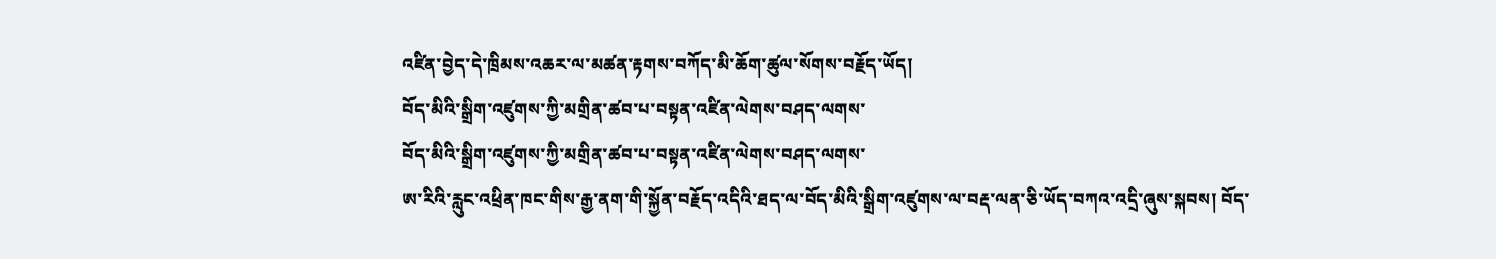འཛིན་བྱེད་དེ་ཁྲིམས་འཆར་ལ་མཚན་རྟགས་བཀོད་མི་ཆོག་ཚུལ་སོགས་བརྗོད་ཡོད།
བོད་མིའི་སྒྲིག་འཛུགས་ཀྱི་མགྲིན་ཚབ་པ་བསྟན་འཛིན་ལེགས་བཤད་ལགས་
བོད་མིའི་སྒྲིག་འཛུགས་ཀྱི་མགྲིན་ཚབ་པ་བསྟན་འཛིན་ལེགས་བཤད་ལགས་
ཨ་རིའི་རླུང་འཕྲིན་ཁང་གིས་རྒྱ་ནག་གི་སྐྱོན་བརྗོད་འདིའི་ཐད་ལ་བོད་མིའི་སྒྲིག་འཛུགས་ལ་བརྡ་ལན་ཅི་ཡོད་བཀའ་འདྲི་ཞུས་སྐབས། བོད་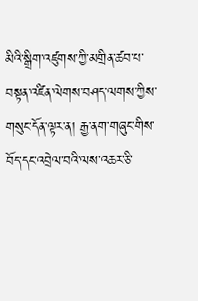མིའི་སྒྲིག་འཛུགས་ཀྱི་མགྲིན་ཚབ་པ་བསྟན་འཛིན་ལེགས་བཤད་ལགས་ཀྱིས་གསུང་དོན་ལྟར་ན། རྒྱ་ནག་གཞུང་གིས་བོད་དང་འབྲེལ་བའི་ལས་འཆར་ཅི་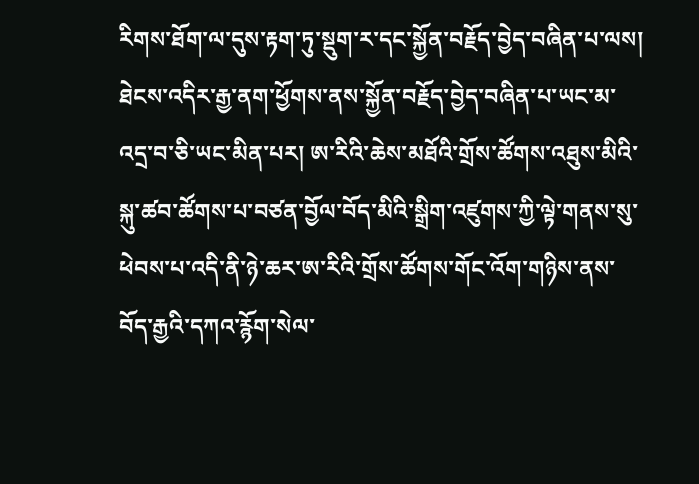རིགས་ཐོག་ལ་དུས་རྟག་ཏུ་སྡུག་ར་དང་སྐྱོན་བརྗོད་བྱེད་བཞིན་པ་ལས། ཐེངས་འདིར་རྒྱ་ནག་ཕྱོགས་ནས་སྐྱོན་བརྗོད་བྱེད་བཞིན་པ་ཡང་མ་འདྲ་བ་ཅི་ཡང་མིན་པར། ཨ་རིའི་ཆེས་མཐོའི་གྲོས་ཚོགས་འཐུས་མིའི་སྐུ་ཚབ་ཚོགས་པ་བཙན་བྱོལ་བོད་མིའི་སྒྲིག་འཛུགས་ཀྱི་ལྟེ་གནས་སུ་ཕེབས་པ་འདི་ནི་ཉེ་ཆར་ཨ་རིའི་གྲོས་ཚོགས་གོང་འོག་གཉིས་ནས་བོད་རྒྱའི་དཀའ་རྙོག་སེལ་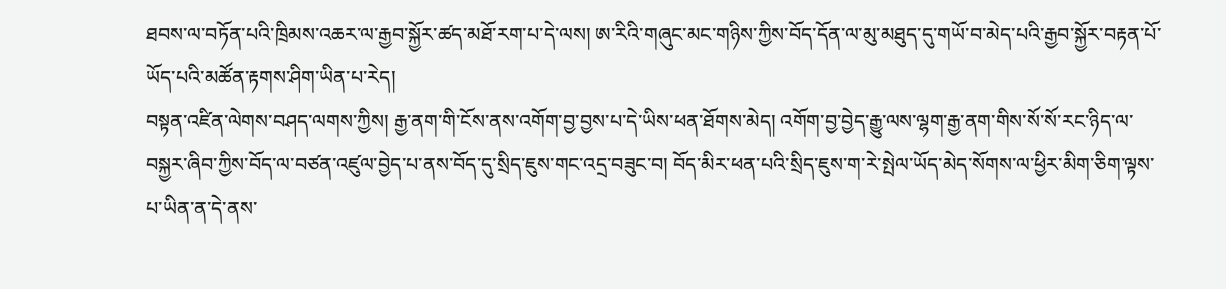ཐབས་ལ་བཏོན་པའི་ཁྲིམས་འཆར་ལ་རྒྱབ་སྐྱོར་ཚད་མཐོ་རག་པ་དེ་ལས། ཨ་རིའི་གཞུང་མང་གཉིས་ཀྱིས་བོད་དོན་ལ་མུ་མཐུད་དུ་གཡོ་བ་མེད་པའི་རྒྱབ་སྐྱོར་བརྟན་པོ་ཡོད་པའི་མཚོན་རྟགས་ཤིག་ཡིན་པ་རེད།
བསྟན་འཛིན་ལེགས་བཤད་ལགས་ཀྱིས། རྒྱ་ནག་གི་ངོས་ནས་འགོག་བྱ་བྱས་པ་དེ་ཡིས་ཕན་ཐོགས་མེད། འགོག་བྱ་བྱེད་རྒྱུ་ལས་ལྷག་རྒྱ་ནག་གིས་སོ་སོ་རང་ཉིད་ལ་བསྐྱར་ཞིབ་ཀྱིས་བོད་ལ་བཙན་འཛུལ་བྱེད་པ་ནས་བོད་དུ་སྲིད་ཇུས་གང་འདྲ་བཟུང་བ། བོད་མིར་ཕན་པའི་སྲིད་ཇུས་ག་རེ་སྤེལ་ཡོད་མེད་སོགས་ལ་ཕྱིར་མིག་ཅིག་ལྟས་པ་ཡིན་ན་དེ་ནས་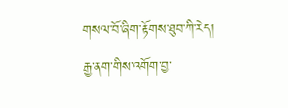གསལ་བོ་ཞིག་རྟོགས་ཐུབ་ཀི་རེད། རྒྱ་ནག་གིས་འགོག་བྱ་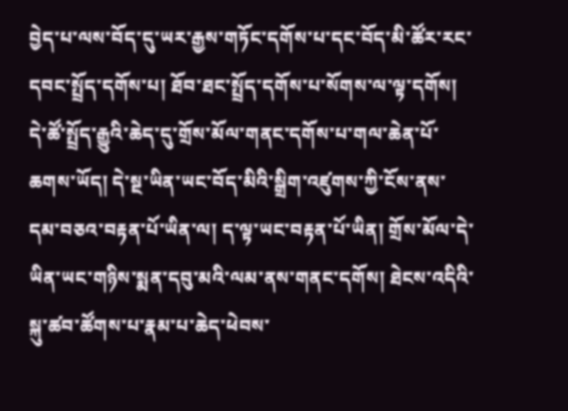བྱེད་པ་ལས་བོད་དུ་ཡར་རྒྱས་གཏོང་དགོས་པ་དང་བོད་མི་ཚོར་རང་དབང་སྤྲོད་དགོས་པ། ཐོབ་ཐང་སྤྲོད་དགོས་པ་སོགས་ལ་ལྟ་དགོས། དེ་ཚོ་སྤྲོད་རྒྱུའི་ཆེད་དུ་གྲོས་མོལ་གནང་དགོས་པ་གལ་ཆེན་པོ་ཆགས་ཡོད། དེ་སྔ་ཡིན་ཡང་བོད་མིའི་སྒྲིག་འཛུགས་ཀྱི་ངོས་ནས་དམ་བཅའ་བརྟན་པོ་ཡིན་ལ། ད་ལྟ་ཡང་བརྟན་པོ་ཡིན། གྲོས་མོལ་དེ་ཡིན་ཡང་གཉིས་སྨན་དབུ་མའི་ལམ་ནས་གནང་དགོས། ཐེངས་འདིའི་སྐུ་ཚབ་ཚོགས་པ་རྣམ་པ་ཆེད་ཕེབས་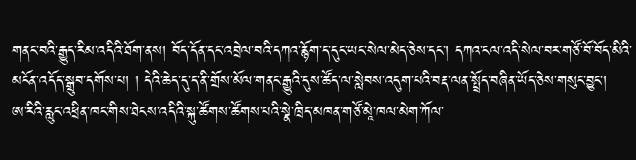གནང་བའི་རྒྱུད་རིམ་འདིའི་ཐོག་ནས། བོད་དོན་དང་འབྲེལ་བའི་དཀའ་རྙོག་ད་དུང་ཡང་སེལ་མེད་ཅེས་དང་། དཀའ་ངལ་འདི་སེལ་བར་གཙོ་བོ་བོད་མིའི་མངོན་འདོད་སྒྲུབ་དགོས་པ། ། དེའི་ཆེད་དུ་ད་ནི་གྲོས་མོལ་གནང་རྒྱུའི་དུས་ཚོད་ལ་སླེབས་འདུག་པའི་བརྡ་ལན་སྤྲོད་བཞིན་ཡོད་ཅེས་གསུང་བྱུང་།
ཨ་རིའི་རླུང་འཕྲིན་ཁང་གིས་ཐེངས་འདིའི་སྐུ་ཚོགས་ཚོགས་པའི་སྣེ་ཁྲིད་མཁན་གཙོ་མཱེ་ཁལ་མེག་ཀོལ་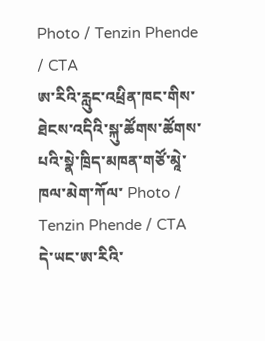Photo / Tenzin Phende / CTA
ཨ་རིའི་རླུང་འཕྲིན་ཁང་གིས་ཐེངས་འདིའི་སྐུ་ཚོགས་ཚོགས་པའི་སྣེ་ཁྲིད་མཁན་གཙོ་མཱེ་ཁལ་མེག་ཀོལ་ Photo / Tenzin Phende / CTA
དེ་ཡང་ཨ་རིའི་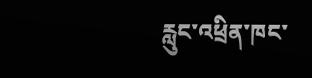རླུང་འཕྲིན་ཁང་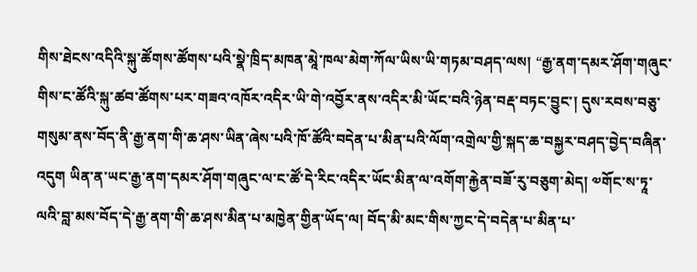གིས་ཐེངས་འདིའི་སྐུ་ཚོགས་ཚོགས་པའི་སྣེ་ཁྲིད་མཁན་མཱེ་ཁལ་མེག་ཀོལ་ཡིས་ཡི་གཏམ་བཤད་ལས། “རྒྱ་ནག་དམར་ཤོག་གཞུང་གིས་ང་ཚོའི་སྐུ་ཚབ་ཚོགས་པར་གཟའ་འཁོར་འདིར་ཡི་གེ་འབྱོར་ནས་འདིར་མི་ཡོང་བའི་ཉེན་བརྡ་བཏང་བྱུང་། དུས་རབས་བཅུ་གསུམ་ནས་བོད་ནི་རྒྱ་ནག་གི་ཆ་ཤས་ཡིན་ཞེས་པའི་ཁོ་ཚོའི་བདེན་པ་མིན་པའི་ལོག་འགྲེལ་གྱི་སྐད་ཆ་བསྐྱར་བཤད་བྱེད་བཞིན་འདུག ཡིན་ན་ཡང་རྒྱ་ནག་དམར་ཤོག་གཞུང་ལ་ང་ཚོ་དེ་རིང་འདིར་ཡོང་མིན་ལ་འགོག་རྐྱེན་བཟོ་རུ་བཅུག་མེད། ༧གོང་ས་ཏཱ་ལའི་བླ་མས་བོད་དེ་རྒྱ་ནག་གི་ཆ་ཤས་མིན་པ་མཁྱེན་གྱིན་ཡོད་ལ། བོད་མི་མང་གིས་ཀྱང་དེ་བདེན་པ་མིན་པ་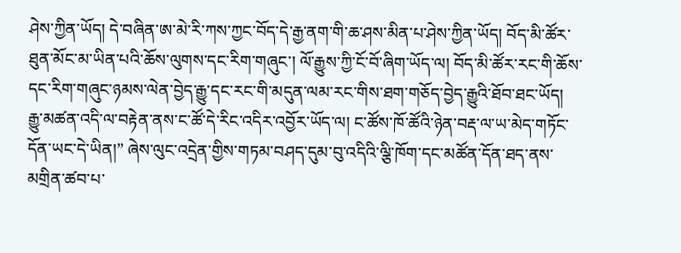ཤེས་ཀྱིན་ཡོད། དེ་བཞིན་ཨ་མེ་རི་ཀས་ཀྱང་བོད་དེ་རྒྱ་ནག་གི་ཆ་ཤས་མིན་པ་ཤེས་ཀྱིན་ཡོད། བོད་མི་ཚོར་ཐུན་མོང་མ་ཡིན་པའི་ཆོས་ལུགས་དང་རིག་གཞུང་། ལོ་རྒྱུས་ཀྱི་ངོ་བོ་ཞིག་ཡོད་ལ། བོད་མི་ཚོར་རང་གི་ཆོས་དང་རིག་གཞུང་ཉམས་ལེན་བྱེད་རྒྱུ་དང་རང་གི་མདུན་ལམ་རང་གིས་ཐག་གཅོད་བྱེད་རྒྱུའི་ཐོབ་ཐང་ཡོད། རྒྱུ་མཚན་འདི་ལ་བརྟེན་ནས་ང་ཚོ་དེ་རིང་འདིར་འབྱོར་ཡོད་ལ། ང་ཚོས་ཁོ་ཚོའི་ཉེན་བརྡ་ལ་ཡ་མེད་གཏོང་དོན་ཡང་དེ་ཡིན།” ཞེས་ལུང་འདྲེན་གྱིས་གཏམ་བཤད་དུམ་བུ་འདིའི་ལྕི་ཁོག་དང་མཚོན་དོན་ཐད་ནས་མགྲིན་ཚབ་པ་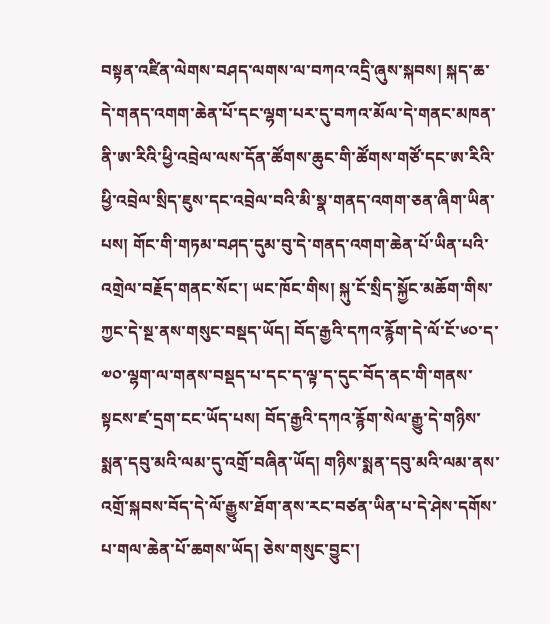བསྟན་འཛིན་ལེགས་བཤད་ལགས་ལ་བཀའ་འདྲི་ཞུས་སྐབས། སྐད་ཆ་དེ་གནད་འགག་ཆེན་པོ་དང་ལྷག་པར་དུ་བཀའ་མོལ་དེ་གནང་མཁན་ནི་ཨ་རིའི་ཕྱི་འབྲེལ་ལས་དོན་ཚོགས་ཆུང་གི་ཚོགས་གཙོ་དང་ཨ་རིའི་ཕྱི་འབྲེལ་སྲིད་ཇུས་དང་འབྲེལ་བའི་མི་སྣ་གནད་འགག་ཅན་ཞིག་ཡིན་པས། གོང་གི་གཏམ་བཤད་དུམ་བུ་དེ་གནད་འགག་ཆེན་པོ་ཡིན་པའི་འགྲེལ་བརྗོད་གནང་སོང་། ཡང་ཁོང་གིས། སྐུ་ངོ་སྲིད་སྐྱོང་མཆོག་གིས་ཀྱང་དེ་སྔ་ནས་གསུང་བསྡད་ཡོད། བོད་རྒྱའི་དཀའ་རྙོག་དེ་ལོ་ངོ་༦༠་ད་༧༠་ལྷག་ལ་གནས་བསྡད་པ་དང་ད་ལྟ་ད་དུང་བོད་ནང་གི་གནས་སྟངས་ཛ་དྲག་ངང་ཡོད་པས། བོད་རྒྱའི་དཀའ་རྙོག་སེལ་རྒྱུ་དེ་གཉིས་སྨན་དབུ་མའི་ལམ་དུ་འགྲོ་བཞིན་ཡོད། གཉིས་སྨན་དབུ་མའི་ལམ་ནས་འགྲོ་སྐབས་བོད་དེ་ལོ་རྒྱུས་ཐོག་ནས་རང་བཙན་ཡིན་པ་དེ་ཤེས་དགོས་པ་གལ་ཆེན་པོ་ཆགས་ཡོད། ཅེས་གསུང་བྱུང་།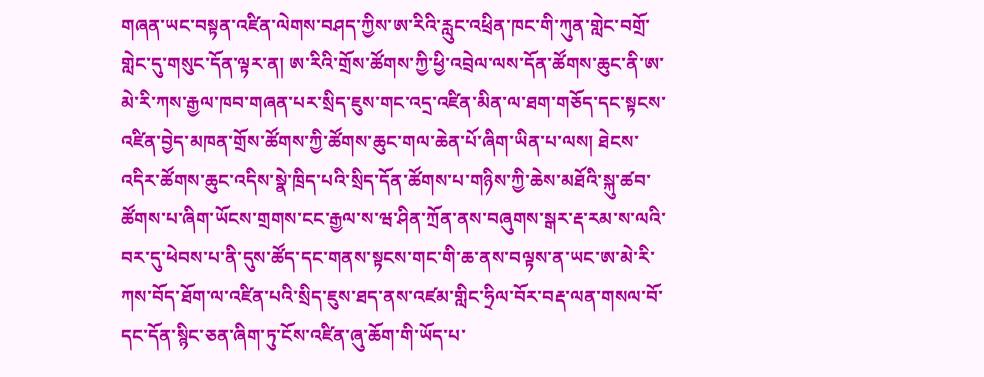གཞན་ཡང་བསྟན་འཛིན་ལེགས་བཤད་ཀྱིས་ཨ་རིའི་རླུང་འཕྲིན་ཁང་གི་ཀུན་གླེང་བགྲོ་གླེང་དུ་གསུང་དོན་ལྟར་ན། ཨ་རིའི་གྲོས་ཚོགས་ཀྱི་ཕྱི་འབྲེལ་ལས་དོན་ཚོགས་ཆུང་ནི་ཨ་མེ་རི་ཀས་རྒྱལ་ཁབ་གཞན་པར་སྲིད་ཇུས་གང་འདྲ་འཛིན་མིན་ལ་ཐག་གཅོད་དང་སྟངས་འཛིན་བྱེད་མཁན་གྲོས་ཚོགས་ཀྱི་ཚོགས་ཆུང་གལ་ཆེན་པོ་ཞིག་ཡིན་པ་ལས། ཐེངས་འདིར་ཚོགས་ཆུང་འདིས་སྣེ་ཁྲིད་པའི་སྲིད་དོན་ཚོགས་པ་གཉིས་ཀྱི་ཆེས་མཐོའི་སྐུ་ཚབ་ཚོགས་པ་ཞིག་ཡོངས་གྲགས་ངང་རྒྱལ་ས་ཝ་ཤིན་ཀྲོན་ནས་བཞུགས་སྒར་རྡ་རམ་ས་ལའི་བར་དུ་ཕེབས་པ་ནི་དུས་ཚོད་དང་གནས་སྟངས་གང་གི་ཆ་ནས་བལྟས་ན་ཡང་ཨ་མེ་རི་ཀས་བོད་ཐོག་ལ་འཛིན་པའི་སྲིད་ཇུས་ཐད་ནས་འཛམ་གླིང་ཧྲིལ་བོར་བརྡ་ལན་གསལ་བོ་དང་དོན་སྙིང་ཅན་ཞིག་ཏུ་ངོས་འཛིན་ཞུ་ཆོག་གི་ཡོད་པ་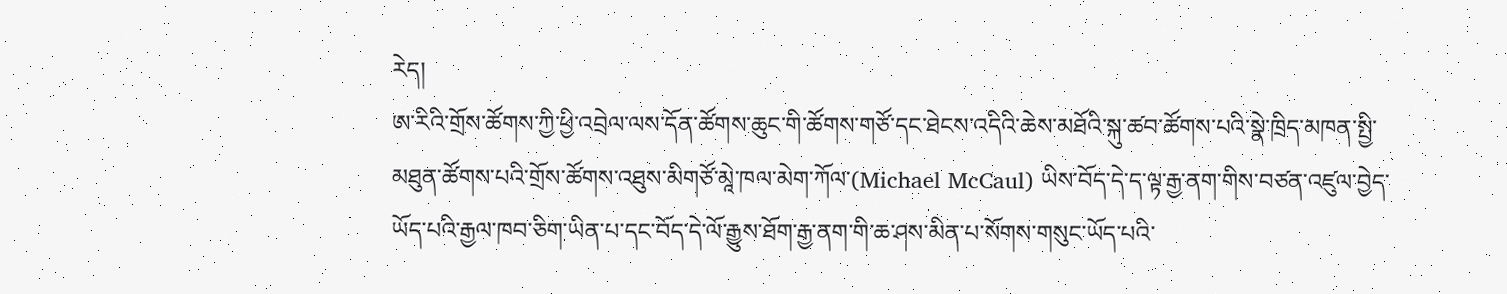རེད།
ཨ་རིའི་གྲོས་ཚོགས་ཀྱི་ཕྱི་འབྲེལ་ལས་དོན་ཚོགས་ཆུང་གི་ཚོགས་གཙོ་དང་ཐེངས་འདིའི་ཆེས་མཐོའི་སྐུ་ཚབ་ཚོགས་པའི་སྣེ་ཁྲིད་མཁན་སྤྱི་མཐུན་ཚོགས་པའི་གྲོས་ཚོགས་འཐུས་མིགཙོ་མཱེ་ཁལ་མེག་ཀོལ་(Michael McCaul) ཡིས་བོད་དེ་ད་ལྟ་རྒྱ་ནག་གིས་བཙན་འཛུལ་བྱེད་ཡོད་པའི་རྒྱལ་ཁབ་ཅིག་ཡིན་པ་དང་བོད་དེ་ལོ་རྒྱུས་ཐོག་རྒྱ་ནག་གི་ཆ་ཤས་མིན་པ་སོགས་གསུང་ཡོད་པའི་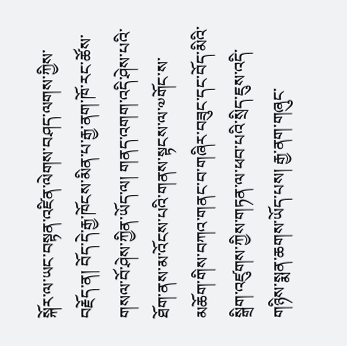སྐོར་ལ་ཡང་བསྟན་འཛིན་ལེགས་བཤད་ལགས་ཀྱིས་བརྗོད་ན། བོད་དེ་རྒྱ་ཁོངས་མིན་པ་རྒྱ་ནག་ཁོ་རང་ཚོས་གསལ་བོ་ཤེས་ཀྱིན་ཡོད་ལ། གནད་འགག་འདི་ཤེས་པའི་ཐོག་ནས་མ་འོངས་པའི་གནས་སྟངས་ལ་༧གོང་ས་མཆོག་གིས་བཀའ་གནང་བ་གཞིར་བཟུང་དང་བོད་མིའི་སྒྲིག་འཛུགས་ཀྱིས་གཏན་ལ་ཕབ་པའི་སྲིད་ཇུས་འདི་གཉིས་སྨན་ཆགས་ཡོད་པས། རྒྱ་ནག་གཞུང་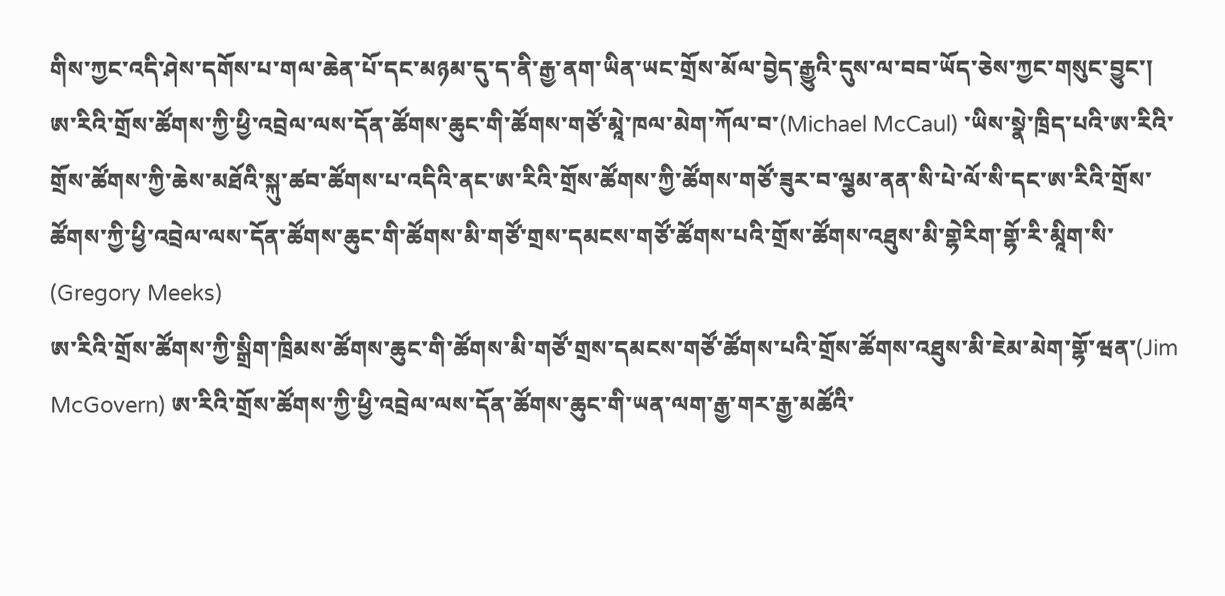གིས་ཀྱང་འདི་ཤེས་དགོས་པ་གལ་ཆེན་པོ་དང་མཉམ་དུ་ད་ནི་རྒྱ་ནག་ཡིན་ཡང་གྲོས་མོལ་བྱེད་རྒྱུའི་དུས་ལ་བབ་ཡོད་ཅེས་ཀྱང་གསུང་བྱུང་།
ཨ་རིའི་གྲོས་ཚོགས་ཀྱི་ཕྱི་འབྲེལ་ལས་དོན་ཚོགས་ཆུང་གི་ཚོགས་གཙོ་མཱེ་ཁལ་མེག་ཀོལ་བ་(Michael McCaul) ་ཡིས་སྣེ་ཁྲིད་པའི་ཨ་རིའི་གྲོས་ཚོགས་ཀྱི་ཆེས་མཐོའི་སྐུ་ཚབ་ཚོགས་པ་འདིའི་ནང་ཨ་རིའི་གྲོས་ཚོགས་ཀྱི་ཚོགས་གཙོ་ཟུར་བ་ལྕམ་ནན་སི་པེ་ལོ་སི་དང་ཨ་རིའི་གྲོས་ཚོགས་ཀྱི་ཕྱི་འབྲེལ་ལས་དོན་ཚོགས་ཆུང་གི་ཚོགས་མི་གཙོ་གྲས་དམངས་གཙོ་ཚོགས་པའི་གྲོས་ཚོགས་འཐུས་མི་གྷེརིག་གྷོ་རི་མཱིག་སི་ (Gregory Meeks)
ཨ་རིའི་གྲོས་ཚོགས་ཀྱི་སྒྲིག་ཁྲིམས་ཚོགས་ཆུང་གི་ཚོགས་མི་གཙོ་གྲས་དམངས་གཙོ་ཚོགས་པའི་གྲོས་ཚོགས་འཐུས་མི་ཇེམ་མེག་གྷོ་ཝན་(Jim McGovern) ཨ་རིའི་གྲོས་ཚོགས་ཀྱི་ཕྱི་འབྲེལ་ལས་དོན་ཚོགས་ཆུང་གི་ཡན་ལག་རྒྱ་གར་རྒྱ་མཚོའི་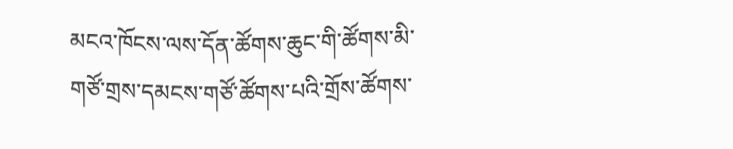མངའ་ཁོངས་ལས་དོན་ཚོགས་ཆུང་གི་ཚོགས་མི་གཙོ་གྲས་དམངས་གཙོ་ཚོགས་པའི་གྲོས་ཚོགས་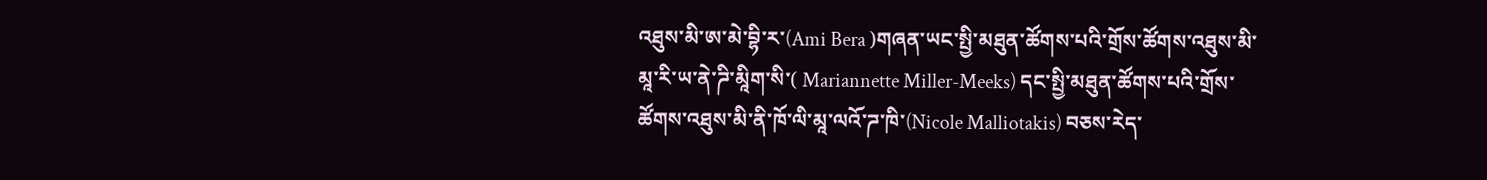འཐུས་མི་ཨ་མེ་བྷི་ར་(Ami Bera )གཞན་ཡང་སྤྱི་མཐུན་ཚོགས་པའི་གྲོས་ཚོགས་འཐུས་མི་མཱ་རི་ཡ་ནེ་ཌི་མཱིག་སི་( Mariannette Miller-Meeks) དང་སྤྱི་མཐུན་ཚོགས་པའི་གྲོས་ཚོགས་འཐུས་མི་ནི་ཁོ་ལི་མཱ་ལའོ་ཌ་ཁི་(Nicole Malliotakis) བཅས་རེད་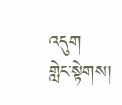འདུག
གླེང་སྟེགས།